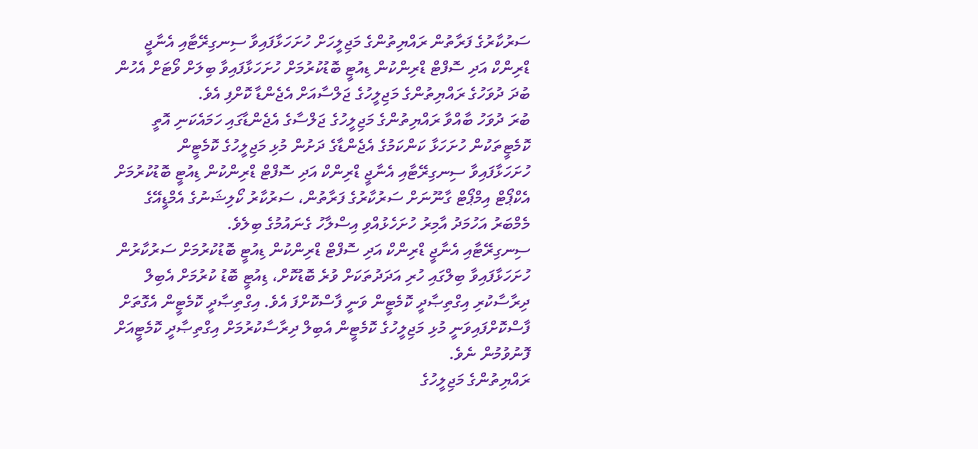ސަރުކާރުގެ ފަރާތުން ރައްޔިތުންގެ މަޖިލީހަށް ހުށަހަޅާފައިވާ ސިނގިރޭޓާއި އެނާޖީ ޑްރިންކް އަދި ސޮފްޓް ޑްރިންކުން ޑިއުޓީ ބޮޑުކުރުމަށް ހުށަހަޅާފައިވާ ބިލަށް ވޯޓަށް އެހުން ބުދަ ދުވަހުގެ ރައްޔިތުންގެ މަޖިލީހުގެ ޖަލްސާއަށް އެޖެންޑާ ކޮށްފި އެވެ.
ބުރަ ދުވަހު ބާއްވާ ރައްޔިތުންގެ މަޖިލީހުގެ ޖަލްސާގެ އެޖެންޑާގައި ހަމައެކަނި އޮތީ ކޮމެޓީތަކުން ހުށަހަޅާ ކަންކަމުގެ އެޖެންޑާގެ ދަށުން މުޅި މަޖިލީހުގެ ކޮމެޓީން ހުށަހަޅާފައިވާ ސިނގިރޭޓާއި އެނާޖީ ޑްރިންކް އަދި ސޮފްޓް ޑްރިންކުން ޑިއުޓީ ބޮޑުކުރުމަށް އެކްޕޯޓް އިމްޕޯޓް ގާނޫނަށް ސަރުކާރުގެ ފަރާތުން، ސަރުކާރު ކޯލިޝަނުގެ އެމްޑީއޭގެ މެމްބަރު އަހުމަދު އާމިރު ހުށަހެޅުއްވި އިސްލާހު ގެނައުމުގެ ބިލެވެ.
ސިނގިރޭޓާއި އެނާޖީ ޑްރިންކް އަދި ސޮފްޓް ޑްރިންކުން ޑިއުޓީ ބޮޑުކުރުމަށް ސަރުކާރުން ހުށަހަޅާފައިވާ ބިލްގައި ހުރި އަދަދުތަކަށް ވުރެ ބޮޑުކޮށް، ޑިއުޓީ ބޮޑު ކުރުމަށް އެބިލް ދިރާސާކުރި އިގްތިޞާދީ ކޮމެޓީން ވަނީ ފާސްކޮށްފަ އެވެ. އިގްތިޞާދީ ކޮމެޓީން އެގޮތަށް ފާސްކޮށްފައިވަނީ މުޅި މަޖިލީހުގެ ކޮމެޓީން އެބިލް ދިރާސާކުރުމަށް އިގްތިޞާދީ ކޮމެޓީއަށް ފޮނުވުމުން ނެވެ.
ރައްޔިތުންގެ މަޖިލީހުގެ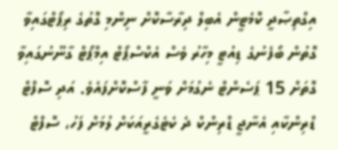އިގްތިޞާދީ ކޮމެޓީން އެބިލް ދިރާސާކޮށް ނިންމި ގޮތުގެ ރިޕޯޓްގައިވާ ގޮތުން ބޯފެނުގެ ޑިއުޓީ މިހާރު ވެސް އެކްސްޕޯޓް އިމްޕޯޓް ގާނޫނުގައިވާ ގޮތަށް 15 ޕަސެންޓް ނެގުމަށް ވަނީ ފާސްކޮށްފައެވެ. އަދި ސޮފްޓް ޑްރިންކާއި އެނާޖީ ޑްރިންކް ދެ ކެޓެގެރީއަކަށް ލުމަށް ފަހު، ސޮފްޓް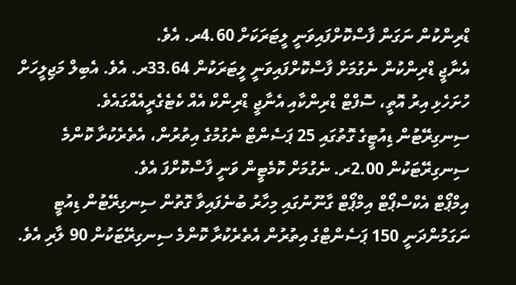ޑްރިންކުން ނަގަން ފާސްކޮށްފައިވަނީ ލީޓަރަކަށް 4.60ރ. އެވެ.
އެނާޖީ ޑްރިންކުން ނެގުމަށް ފާސްކޮށްފައިވަނީ ލީޓަރަކުން 33.64ރ. އެވެ. އެބިލް މަޖިލީހަށް ހުށަހެޅި އިރު އޮތީ، ސޮފްޓް ޑްރިންކާއި އެނާޖީ ޑްރިންކް އެއް ކެޓެގެރީއެއްގައެވެ.
ސިނގިރޭޓުން ޑިއުޓީގެ ގޮތުގައި 25 ޕަސެންޓް ނެގުމުގެ އިތުރުން، އެތެރެކުރާ ކޮންމެ ސިނގިރޭޓަކުން 2.00ރ. ނެގުމަށް ކޮމެޓީން ވަނީ ފާސްކޮށްފަ އެވެ.
އިމްޕޯޓް އެކްސްޕޯޓް އިމްޕޯޓް ގާނޫނުގައި މިހާރު ބުނެފައިވާ ގޮތުން ސިނގިރޭޓުން ޑިއުޓީ ނަގަމުންދަނީ 150 ޕަސެންޓްގެ އިތުރުން އެތެރެކުރާ ކޮންމެ ސިނގިރޭޓަކުން 90 ލާރި އެވެ.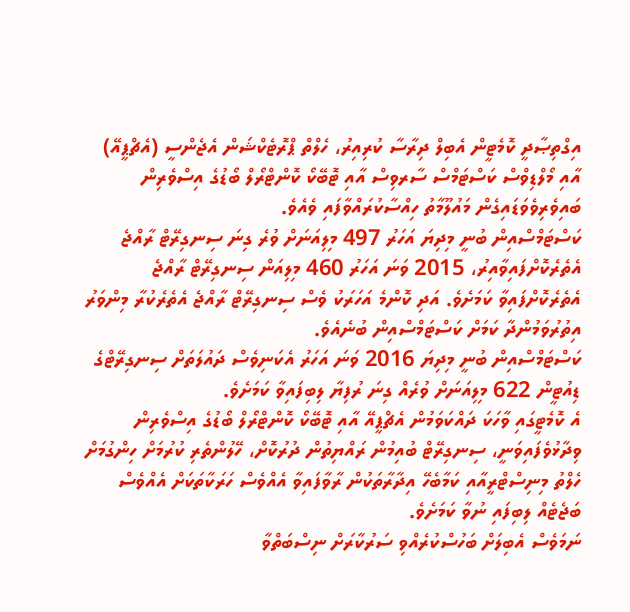އިގްތިޞާދީ ކޮމެޓީން އެބިލް ދިރާސާ ކުރިއިރު، ހެލްތް ޕްރޮޓެކްޝަން އެޖެންސީ (އެޗްޕީއޭ) އާއި މޯލްޑިވްސް ކަސްޓަމްސް ސާރވިސް އާއި ޓޮބޭކޯ ކޮންޓްރޯލް ބޯޑުގެ އިސްވެރިން ބައިވެރިވެވަޑައިގެން މައުލޫމާތު ހިއްސާކުރައްވާފައި ވެއެވެ.
ކަސްޓަމްސްއިން ބުނީ މިދިޔަ އަހަރު 497 މިލިއަނަށް ވުރެ ގިނަ ސިނގިރޭޓް ރާއްޖެ އެތެރެކޮށްފައިވާއިރު، 2015 ވަނަ އަހަރު 460 މިލިއަން ސިނގިރޭޓް ރާއްޖެ އެތެރެކޮށްފައިވާ ކަމަށެވެ. އަދި ކޮންމެ އަހަރަކު ވެސް ސިނގިރޭޓް ރާއްޖެ އެތެރެކުރާ މިންވަރު އިތުރުވަމުންދާ ކަމަށް ކަސްޓަމްސްއިން ބުނެއެވެ.
ކަސްޓަމްސްއިން ބުނީ މިދިޔަ 2016 ވަނަ އަހަރު އެކަނިވެސް ދައުލަތަށް ސިނގިރޭޓްގެ ޑިއުޓީން 622 މިލިއަނަށް ވުރެއް ގިނަ ރުފިޔާ ލިބިފައިވާ ކަމަށެވެ.
އެ ކޮމެޓީގައި ވާހަކަ ދައްކަވަމުން އެޗްޕީއޭ އާއި ޓޮބޭކޯ ކޮންޓްރޯލް ބޯޑުގެ އިސްވެރިން ވިދާޅުވެފައިވަނީ، ސިނގިރޭޓް ބުއިމުން ރައްޔިތުން ދުރުކޮށް، ހޭލުންތެރި ކުރުމަށް ހިންގުމަށް ހެލްތު މިނިސްޓްރީއާއި ކަމާބެހޭ އިދާރާތަކުން ރާވާފައިވާ އެއްވެސް ހަރަކާތަކަށް އެއްވެސް ބަޖެޓެއް ލިބިފައި ނުވާ ކަމަށެވެ.
ނަމަވެސް އެބިލަށް ބަހުސްކުރެއްވި ސަރުކާރަށް ނިސްބަތްވާ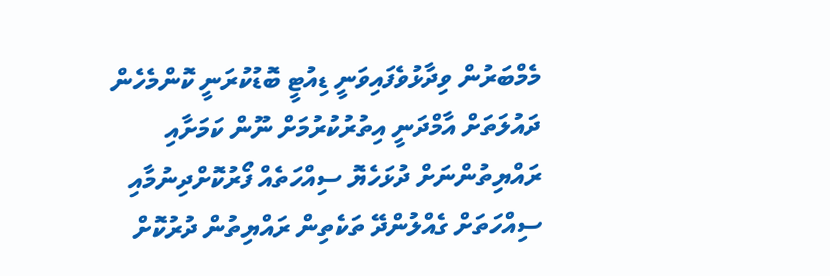މެމްބަރުން ވިދާޅުވެފައިވަނީ ޑިއުޓީ ބޮޑުކުރަނީ ކޮންމެހެން ދައުލަތަށް އާމްދަނީ އިތުރުކުރުމަށް ނޫން ކަމަށާއި ރައްޔިތުންނަށް ދުޅަހެޔޮ ސިއްހަތެއް ފޯރުކޮށްދިނުމާއި ސިއްހަތަށް ގެއްލުންދޭ ތަކެތިން ރައްޔިތުން ދުރުކޮށް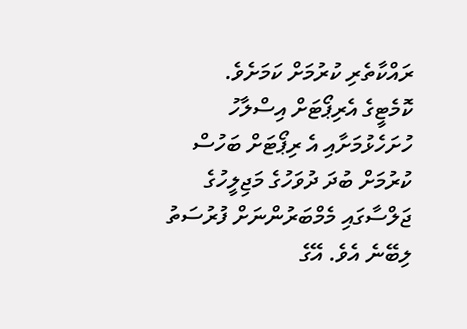ރައްކާތެރި ކުރުމަށް ކަމަށެވެ.
ކޮމެޓީގެ އެރިޕޯޓަށް އިސްލާހު ހުށަހެޅުމަށާއި އެ ރިޕޯޓަށް ބަހުސް ކުރުމަށް ބުދަ ދުވަހުގެ މަޖިލީހުގެ ޖަލްސާގައި މެމްބަރުންނަށް ފުރުސަތު ލިބޭނެ އެވެ. އޭގެ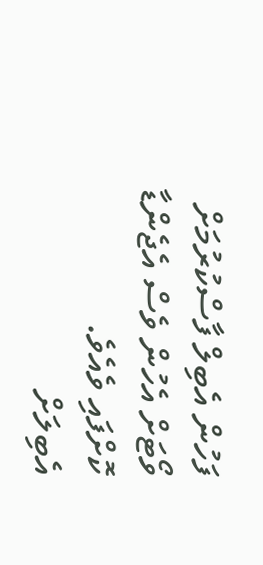ފަހުން އެބިލް ފާސްކުރުމަށް ވޯޓަށް އެހުން ވެސް އެޖެންޑާ ކޮށްފައި ވެއެވެ.
އެބިލަށް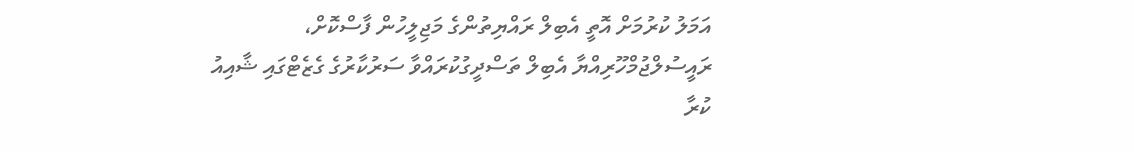އަމަލު ކުރުމަށް އޮތީ އެބިލް ރައްޔިތުންގެ މަޖިލީހުން ފާސްކޮށް، ރައީސުލްޖުމްހޫރިއްޔާ އެބިލް ތަސްދީގުކުރައްވާ ސަރުކާރުގެ ގެޒެޓްގައި ޝާއިއު ކުރާ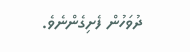ދުވަހުން ފެށިގެންނެވެ.